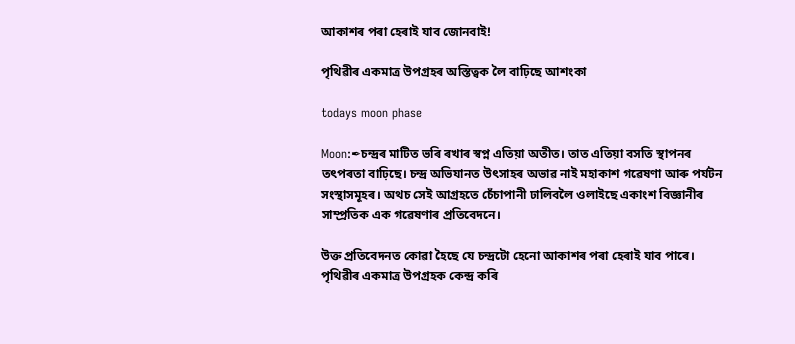আকাশৰ পৰা হেৰাই যাব জোনবাই!

পৃথিৱীৰ একমাত্র উপগ্ৰহৰ অস্তিত্বক লৈ বাঢ়িছে আশংকা

todays moon phase

Moon:✒চন্দ্ৰৰ মাটিত ভৰি ৰখাৰ স্বপ্ন এতিয়া অতীত। তাত এতিয়া বসতি স্থাপনৰ তৎপৰতা বাঢ়িছে। চন্দ্র অভিযানত উৎসাহৰ অভাৱ নাই মহাকাশ গৱেষণা আৰু পর্যটন সংস্থাসমূহৰ। অথচ সেই আগ্রহতে চেঁচাপানী ঢালিবলৈ ওলাইছে একাংশ বিজ্ঞানীৰ সাম্প্রতিক এক গৱেষণাৰ প্রতিবেদনে।

উক্ত প্রতিবেদনত কোৱা হৈছে যে চন্দ্রটো হেনো আকাশৰ পৰা হেৰাই যাব পাৰে। পৃথিৱীৰ একমাত্র উপগ্রহক কেন্দ্র কৰি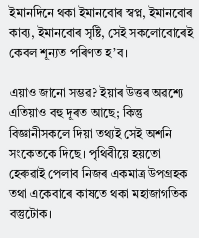ইমানদিনে থকা ইমানবোৰ স্বপ্ন, ইমানবোৰ কাব্য, ইমানবোৰ সৃষ্টি, সেই সকলোবোৰেই কেবল শূন্যত পৰিণত হ’ব।

এয়াও জানো সম্ভৱ? ইয়াৰ উত্তৰ অৱশ্যে এতিয়াও বহু দূৰত আছে; কিন্তু বিজ্ঞানীসকলে দিয়া তথ্যই সেই অশনি সংকেতকে দিছে। পৃথিবীয়ে হয়তো হেৰুৱাই পেলাব নিজৰ একমাত্র উপগ্রহক তথা একেবাৰে কাষতে থকা মহাজাগতিক বস্তুটোক।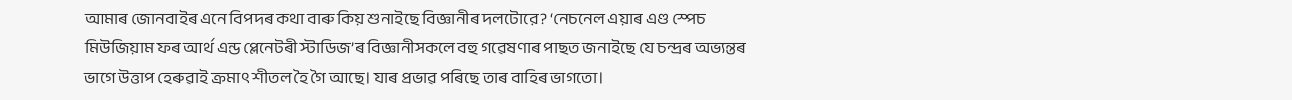আমাৰ জোনবাইৰ এনে বিপদৰ কথা বাৰু কিয় শুনাইছে বিজ্ঞানীৰ দলটোরে? ‘নেচনেল এয়াৰ এণ্ড স্পেচ মিউজিয়াম ফৰ আর্থ এন্ড প্লেনেটৰী স্টাডিজ’ৰ বিজ্ঞানীসকলে বহু গৱেষণাৰ পাছত জনাইছে যে চন্দ্ৰৰ অভ্যন্তৰ ভাগে উত্তাপ হেৰুৱাই ক্রমাৎ শীতল হৈ গৈ আছে। যাৰ প্ৰভাৱ পৰিছে তাৰ বাহিৰ ভাগতো।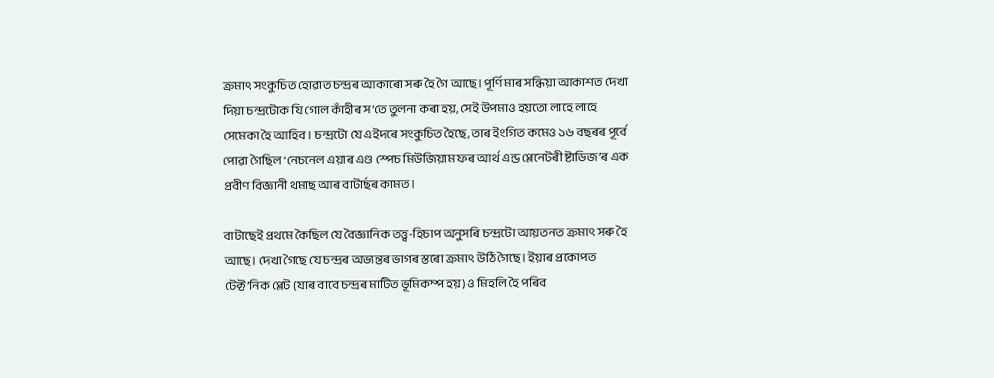ক্ৰমাৎ সংকুচিত হোৱাত চন্দ্ৰৰ আকাৰো সৰু হৈ গৈ আছে। পূর্ণিমাৰ সন্ধিয়া আকাশত দেখা দিয়া চন্দ্রটোক যি গোল কাঁহীৰ স’তে তুলনা কৰা হয়, সেই উপমাও হয়তো লাহে লাহে সেমেকা হৈ আহিব। চন্দ্রটো যে এইদৰে সংকুচিত হৈছে, তাৰ ইংগিত কমেও ১৬ বছৰৰ পূৰ্বে পোৱা গৈছিল ‘নেচনেল এয়াৰ এণ্ড স্পেচ মিউজিয়াম ফৰ আর্থ এন্ড প্লেনেটৰী ষ্টাডিজ’ৰ এক প্রবীণ বিজ্ঞানী থমাছ আৰ বাটাৰ্ছৰ কামত।

বাটাছেই প্রথমে কৈছিল যে বৈজ্ঞানিক তত্ত্ব-হিচাপ অনুসৰি চন্দ্রটো আয়তনত ক্রমাৎ সৰু হৈ আছে। দেখা গৈছে যে চন্দ্ৰৰ অভ্যন্তৰ ভাগৰ স্তৰো ক্ৰমাৎ উঠি গৈছে। ইয়াৰ প্রকোপত টেক্ট’নিক প্লেট (যাৰ বাবে চন্দ্ৰৰ মাটিত ভূমিকম্প হয়) ও মিহলি হৈ পৰিব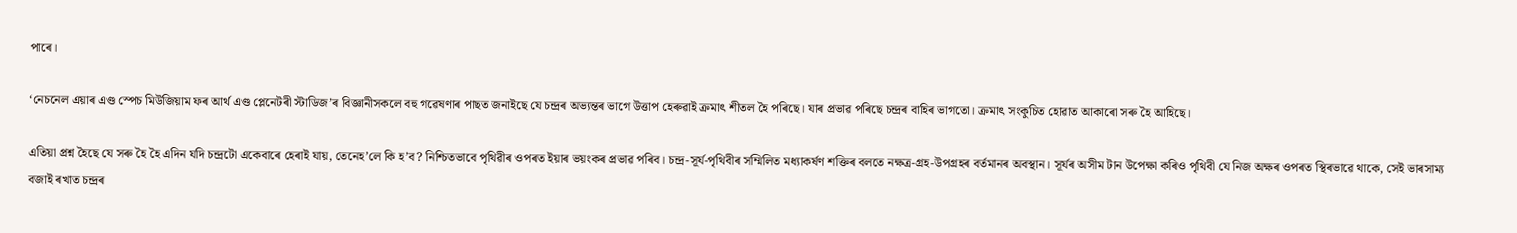পাৰে।

‘নেচনেল এয়াৰ এণ্ড স্পেচ মিউজিয়াম ফৰ আৰ্থ এণ্ড প্লেনেটৰী স্টাডিজ’ৰ বিজ্ঞানীসকলে বহু গৱেষণাৰ পাছত জনাইছে যে চন্দ্ৰৰ অভ্যন্তৰ ভাগে উত্তাপ হেৰুৱাই ক্রমাৎ শীতল হৈ পৰিছে। যাৰ প্রভাৱ পৰিছে চন্দ্ৰৰ বাহিৰ ভাগতো। ক্রমাৎ সংকুচিত হোৱাত আকাৰো সৰু হৈ আহিছে।

এতিয়া প্রশ্ন হৈছে যে সৰু হৈ হৈ এদিন যদি চন্দ্রটো একেবাৰে হেৰাই যায়, তেনেহ’লে কি হ’ব? নিশ্চিতভাবে পৃথিৱীৰ ওপৰত ইয়াৰ ভয়ংকৰ প্রভাৱ পৰিব। চন্দ্র-সূর্য-পৃথিবীৰ সম্মিলিত মধ্যাকর্ষণ শক্তিৰ বলতে নক্ষত্র-গ্রহ-উপগ্ৰহৰ বৰ্তমানৰ অবস্থান। সূৰ্যৰ অসীম টান উপেক্ষা কৰিও পৃথিবী যে নিজ অক্ষৰ ওপৰত স্থিৰভাৱে থাকে, সেই ভাৰসাম্য বজাই ৰখাত চন্দ্ৰৰ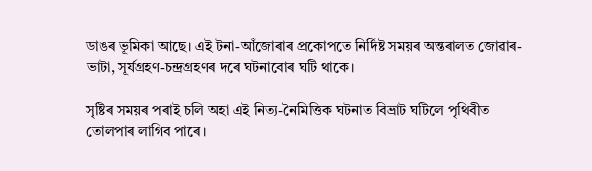ডাঙৰ ভূমিকা আছে। এই টনা-আঁজোৰাৰ প্রকোপতে নির্দিষ্ট সময়ৰ অন্তৰালত জোৱাৰ-ভাটা, সূর্যগ্রহণ-চন্দ্ৰগ্ৰহণৰ দৰে ঘটনাবোৰ ঘটি থাকে।

সৃষ্টিৰ সময়ৰ পৰাই চলি অহা এই নিত্য-নৈমিত্তিক ঘটনাত বিভ্রাট ঘটিলে পৃথিবীত তোলপাৰ লাগিব পাৰে।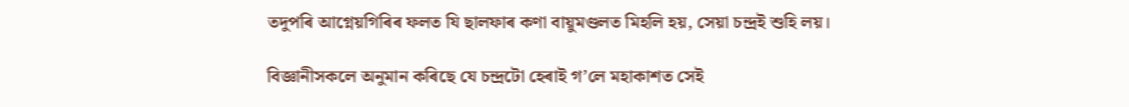তদুপৰি আগ্নেয়গিৰিৰ ফলত যি ছালফাৰ কণা বায়ুমণ্ডলত মিহলি হয়, সেয়া চন্দ্রই শুহি লয়।

বিজ্ঞানীসকলে অনুমান কৰিছে যে চন্দ্ৰটো হেৰাই গ’লে মহাকাশত সেই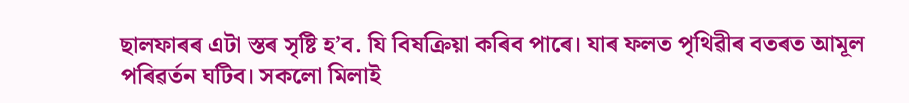ছালফাৰৰ এটা স্তৰ সৃষ্টি হ’ব. যি বিষক্রিয়া কৰিব পাৰে। যাৰ ফলত পৃথিৱীৰ বতৰত আমূল পৰিৱৰ্তন ঘটিব। সকলো মিলাই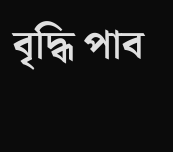বৃদ্ধি পাব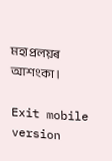মহাপ্রলয়ৰ আশংকা।

Exit mobile version